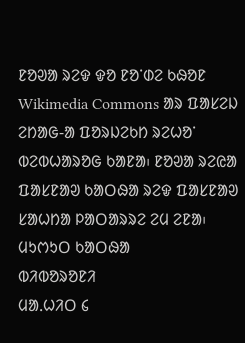ᱱᱚᱣᱟ ᱨᱮᱫ ᱫᱚ ᱱᱚᱸᱰᱮ ᱠᱷᱚᱱ Wikimedia Commons ᱟᱨ ᱯᱟᱥᱮᱡ ᱮᱴᱟᱜ-ᱟ ᱯᱚᱨᱡᱮᱠᱴ ᱨᱮᱦᱚᱸ ᱵᱮᱵᱦᱟᱨᱚᱜ ᱠᱟᱱᱟ᱾ ᱱᱚᱣᱟ ᱨᱮᱭᱟ ᱯᱟᱥᱱᱟᱣ ᱠᱟᱛᱷᱟ ᱨᱮᱫ ᱯᱟᱥᱱᱟᱣ ᱥᱟᱦᱴᱟ ᱞᱟᱛᱟᱨᱨᱮ ᱮᱢ ᱮᱱᱟ᱾
ᱢᱩᱬᱩᱛ ᱠᱟᱛᱷᱟ
ᱵᱤᱵᱚᱨᱚᱱᱤ
ᱢᱟᱹᱦᱤᱛ ᱔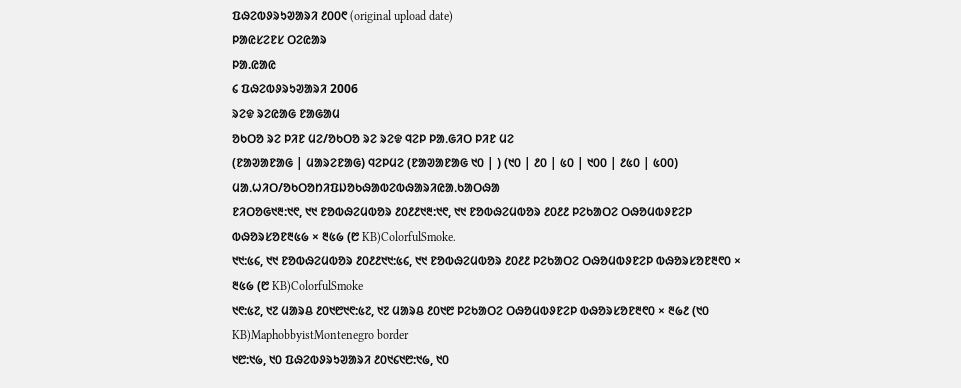ᱯᱷᱮᱵᱽᱨᱩᱣᱟᱨᱤ ᱒᱐᱐᱖ (original upload date)
ᱞᱟᱭᱥᱮᱱᱥ ᱛᱮᱭᱟᱨ
ᱞᱟ.ᱭᱟᱭ
᱔ ᱯᱷᱮᱵᱽᱨᱩᱣᱟᱨᱤ 2006
ᱨᱮᱫ ᱨᱮᱭᱟᱜ ᱱᱟᱜᱟᱢ
ᱚᱠᱛᱚ ᱨᱮ ᱞᱤᱱ ᱢᱮ/ᱚᱠᱛᱚ ᱨᱮ ᱨᱮᱫ ᱧᱮᱞ ᱞᱟᱹᱜᱤᱛ ᱞᱤᱱ ᱢᱮ
(ᱱᱟᱣᱟᱱᱟᱜ | ᱢᱟᱨᱮᱱᱟᱜ) ᱧᱮᱞᱢᱮ (ᱱᱟᱣᱟᱱᱟᱜ ᱑᱐ | ) (᱑᱐ | ᱒᱐ | ᱕᱐ | ᱑᱐᱐ | ᱒᱕᱐ | ᱕᱐᱐)
ᱢᱟᱹᱦᱤᱛ/ᱚᱠᱛᱚᱴᱤᱯᱡᱚᱠᱷᱟᱵᱮᱵᱷᱟᱨᱤᱭᱟᱹᱠᱟᱛᱷᱟ
ᱱᱤᱛᱚᱜ᱑᱓:᱑᱖, ᱑᱑ ᱱᱚᱵᱷᱮᱢᱵᱚᱨ ᱒᱐᱒᱒᱑᱓:᱑᱖, ᱑᱑ ᱱᱚᱵᱷᱮᱢᱵᱚᱨ ᱒᱐᱒᱒ ᱞᱮᱠᱟᱛᱮ ᱛᱷᱚᱢᱵᱽᱱᱮᱞ ᱵᱷᱚᱨᱥᱚᱱ᱓᱕᱙ × ᱓᱕᱙ (᱘ KB)ColorfulSmoke.
᱑᱑:᱕᱔, ᱑᱑ ᱱᱚᱵᱷᱮᱢᱵᱚᱨ ᱒᱐᱒᱒᱑᱑:᱕᱔, ᱑᱑ ᱱᱚᱵᱷᱮᱢᱵᱚᱨ ᱒᱐᱒᱒ ᱞᱮᱠᱟᱛᱮ ᱛᱷᱚᱢᱵᱽᱱᱮᱞ ᱵᱷᱚᱨᱥᱚᱱ᱓᱖᱐ × ᱓᱕᱙ (᱘ KB)ColorfulSmoke
᱑᱖:᱕᱗, ᱑᱗ ᱢᱟᱨᱪ ᱒᱐᱑᱘᱑᱖:᱕᱗, ᱑᱗ ᱢᱟᱨᱪ ᱒᱐᱑᱘ ᱞᱮᱠᱟᱛᱮ ᱛᱷᱚᱢᱵᱽᱱᱮᱞ ᱵᱷᱚᱨᱥᱚᱱ᱓᱖᱐ × ᱓᱙᱒ (᱑᱐ KB)MaphobbyistMontenegro border
᱑᱘:᱑᱙, ᱑᱐ ᱯᱷᱮᱵᱽᱨᱩᱣᱟᱨᱤ ᱒᱐᱑᱔᱑᱘:᱑᱙, ᱑᱐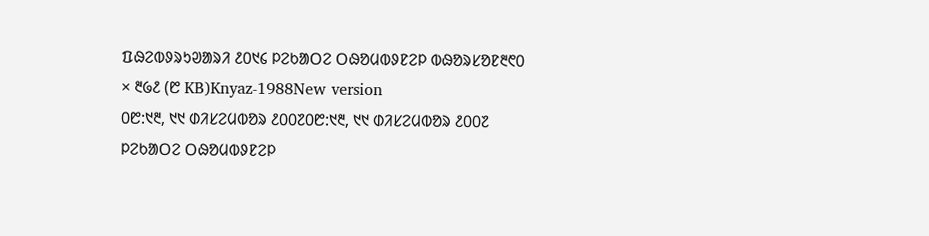ᱯᱷᱮᱵᱽᱨᱩᱣᱟᱨᱤ ᱒᱐᱑᱔ ᱞᱮᱠᱟᱛᱮ ᱛᱷᱚᱢᱵᱽᱱᱮᱞ ᱵᱷᱚᱨᱥᱚᱱ᱓᱖᱐ × ᱓᱙᱒ (᱘ KB)Knyaz-1988New version
᱐᱘:᱑᱓, ᱑᱑ ᱰᱤᱥᱮᱢᱵᱚᱨ ᱒᱐᱐᱗᱐᱘:᱑᱓, ᱑᱑ ᱰᱤᱥᱮᱢᱵᱚᱨ ᱒᱐᱐᱗ ᱞᱮᱠᱟᱛᱮ ᱛᱷᱚᱢᱵᱽᱱᱮᱞ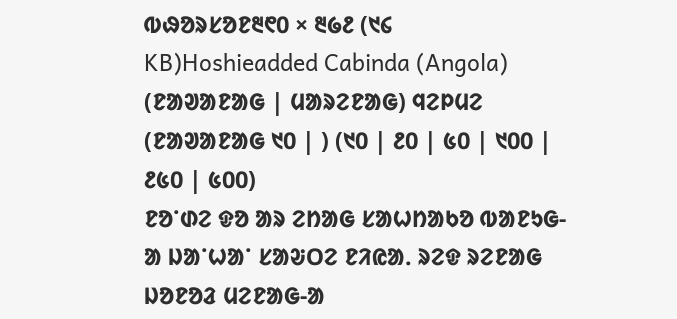ᱵᱷᱚᱨᱥᱚᱱ᱓᱖᱐ × ᱓᱙᱒ (᱑᱔ KB)Hoshieadded Cabinda (Angola)
(ᱱᱟᱣᱟᱱᱟᱜ | ᱢᱟᱨᱮᱱᱟᱜ) ᱧᱮᱞᱢᱮ (ᱱᱟᱣᱟᱱᱟᱜ ᱑᱐ | ) (᱑᱐ | ᱒᱐ | ᱕᱐ | ᱑᱐᱐ | ᱒᱕᱐ | ᱕᱐᱐)
ᱱᱚᱸᱰᱮ ᱫᱚ ᱟᱨ ᱮᱴᱟᱜ ᱥᱟᱦᱴᱟᱠᱚ ᱵᱟᱱᱩᱜ-ᱟ ᱡᱟᱸᱦᱟᱸ ᱥᱟᱶᱛᱮ ᱱᱤᱭᱟᱹ ᱨᱮᱫ ᱨᱮᱱᱟᱜ ᱡᱚᱱᱚᱲ ᱢᱮᱱᱟᱜ-ᱟ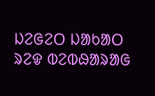ᱡᱮᱜᱮᱛ ᱡᱟᱠᱟᱛ ᱨᱮᱫ ᱵᱮᱵᱷᱟᱨᱟᱜ